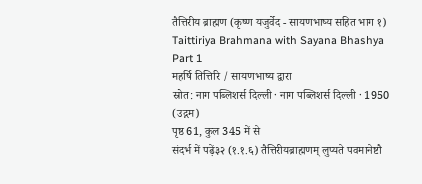तैत्तिरीय ब्राह्मण (कृष्ण यजुर्वेद - सायणभाष्य सहित भाग १)
Taittiriya Brahmana with Sayana Bhashya Part 1
महर्षि तित्तिरि / सायणभाष्य द्वारा
स्रोत: नाग पब्लिशर्स दिल्ली · नाग पब्लिशर्स दिल्ली · 1950 (उद्गम)
पृष्ठ 61, कुल 345 में से
संदर्भ में पढ़ें३२ (१.१.६) तैत्तिरीयब्राह्मणम् लुप्यते पवमानेष्टौ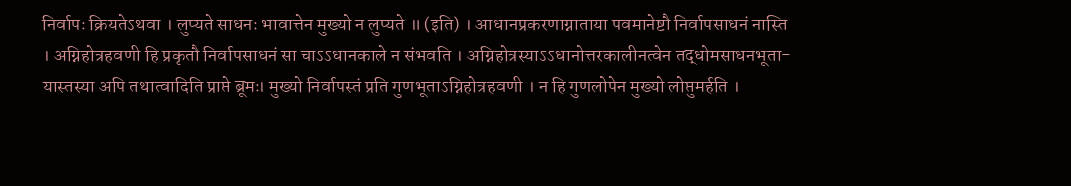निर्वापः क्रियतेऽथवा । लुप्यते साधनः भावात्तेन मुख्यो न लुप्यते ॥ (इति) । आधानप्रकरणाग्नाताया पवमानेष्टौ निर्वापसाधनं नास्ति । अग्निहोत्रहवणी हि प्रकृतौ निर्वापसाधनं सा चाऽऽधानकाले न संभवति । अग्निहोत्रस्याऽऽधानोत्तरकालीनत्वेन तद्धोमसाधनभूता- यास्तस्या अपि तथात्वादिति प्राप्ते ब्रूमः। मुख्यो निर्वापस्तं प्रति गुणभूताऽग्निहोत्रहवणी । न हि गुणलोपेन मुख्यो लोप्तुमर्हति ।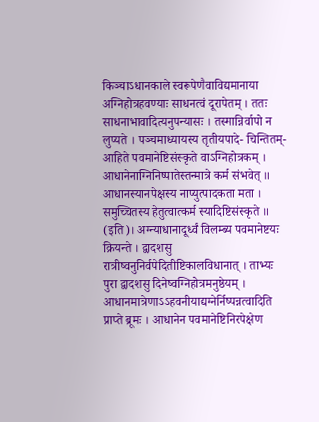किञ्चाऽधानकाले स्वरूपेणैवाविद्यमानाया अग्निहोत्रहवण्याः साधनत्वं दूरापेतम् । ततः साधनाभावादित्यनुपन्यासः । तस्मान्निर्वापो न लुप्यते । पञ्चमाध्यायस्य तृतीयपादे- चिन्तितम्- आहिते पवमानेष्टिसंस्कृते वाऽग्निहोत्रकम् । आधानेनाग्निनिष्पातेस्तन्मात्रे कर्म संभवेत् ॥ आधानस्यानपेक्षस्य नाप्युत्पादकता मता । समुच्चितस्य हेतुत्वात्कर्म स्यादिष्टिसंस्कृते ॥ (इति)। अग्न्याधानादूर्ध्वं विलम्ब्य पवमानेष्टयः क्रियन्ते । द्वादशसु रात्रीष्वनुनिर्वपेदितीष्टिकालविधानात् । ताभ्यः पुरा द्वादशसु दिनेष्वग्निहोत्रमनुष्ठेयम् । आधानमात्रेणाऽऽहवनीयाद्यग्नेर्निष्पन्नत्वादिति प्राप्ते ब्रूमः । आधानेन पवमानेष्टिनिरपेक्षेण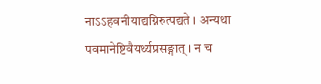नाऽऽहवनीयाद्यग्निरुत्पद्यते । अन्यथा पवमानेष्टिवैयर्थ्यप्रसङ्गात् । न च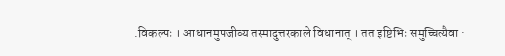.विकल्पः । आधानमुपजीव्य तस्मादुत्तरकाले विधानात् । तत इष्टिभिः समुच्चित्यैवा ·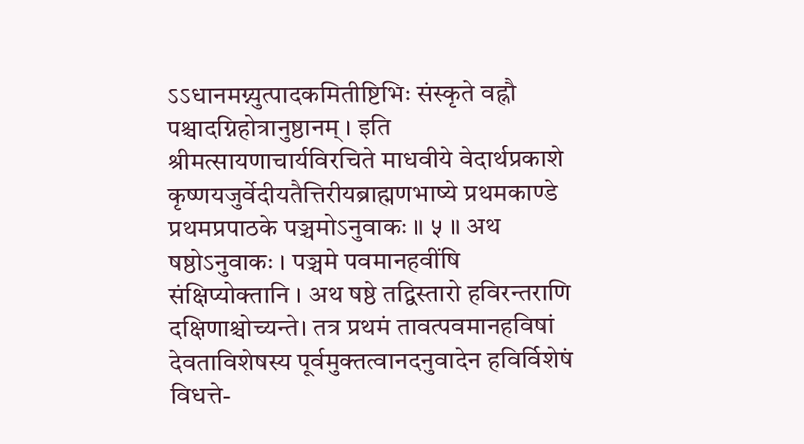ऽऽधानमग्न्युत्पादकमितीष्टिभिः संस्कृते वह्नौ पश्चादग्निहोत्रानुष्ठानम् । इति श्रीमत्सायणाचार्यविरचिते माधवीये वेदार्थप्रकाशे कृष्णयजुर्वेदीयतैत्तिरीयब्राह्मणभाष्ये प्रथमकाण्डे प्रथमप्रपाठके पञ्चमोऽनुवाकः ॥ ५ ॥ अथ षष्ठोऽनुवाकः । पञ्चमे पवमानहवींषि संक्षिप्योक्तानि । अथ षष्ठे तद्विस्तारो हविरन्तराणि दक्षिणाश्चोच्यन्ते। तत्र प्रथमं तावत्पवमानहविषां देवताविशेषस्य पूर्वमुक्तत्वानदनुवादेन हविर्विशेषं विधत्ते-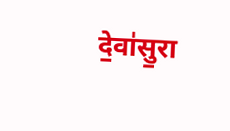दे॒वा॑सु॒रा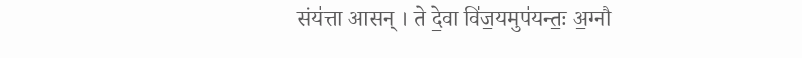संय॑त्ता आसन् । ते दे॒वा वि॑ज॒यमुप॑यन्तः॒ अ॒ग्नौ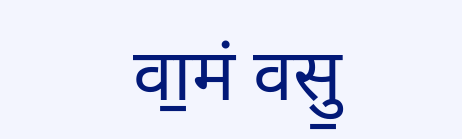वा॒मं वसु॒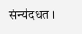संन्य॑दधत ।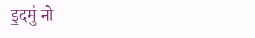इ॒दमु॑ नो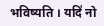भविष्यति । यदि॑ नो